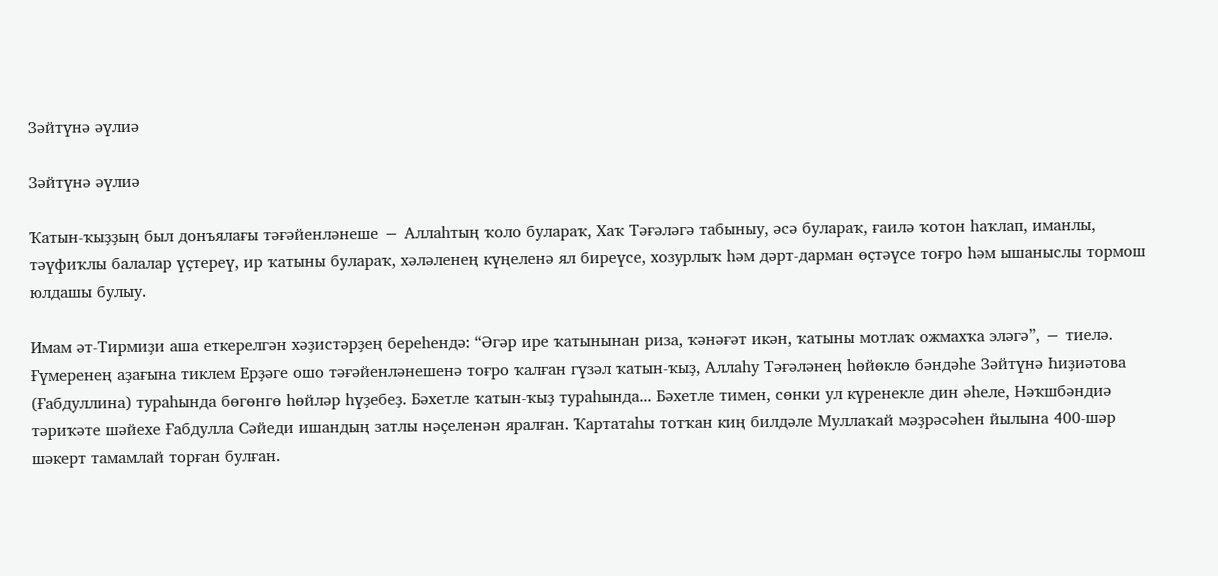Зәйтүнә әүлиә

Зәйтүнә әүлиә

Ҡатын-ҡыҙҙың был донъялағы тәғәйенләнеше − Аллаһтың ҡоло булараҡ, Хаҡ Тәғәләгә табыныу, әсә булараҡ, ғаилә ҡотон һаҡлап, иманлы, тәүфиҡлы балалар үҫтереү, ир ҡатыны булараҡ, хәләленең күңеленә ял биреүсе, хозурлыҡ һәм дәрт-дарман өҫтәүсе тоғро һәм ышаныслы тормош юлдашы булыу.

Имам әт-Тирмиҙи аша еткерелгән хәҙистәрҙең береһендә: “Әгәр ире ҡатынынан риза, ҡәнәғәт икән, ҡатыны мотлаҡ ожмахҡа эләгә”, − тиелә. Ғүмеренең аҙағына тиклем Ерҙәге ошо тәғәйенләнешенә тоғро ҡалған гүзәл ҡатын-ҡыҙ, Аллаһу Тәғәләнең һөйөклө бәндәһе Зәйтүнә Һиҙиәтова (Ғабдуллина) тураһында бөгөнгө һөйләр һүҙебеҙ. Бәхетле ҡатын-ҡыҙ тураһында... Бәхетле тимен, сөнки ул күренекле дин әһеле, Нәҡшбәндиә тәриҡәте шәйехе Ғабдулла Сәйеди ишандың затлы нәҫеленән яралған. Ҡартатаһы тотҡан киң билдәле Муллаҡай мәҙрәсәһен йылына 400-шәр шәкерт тамамлай торған булған.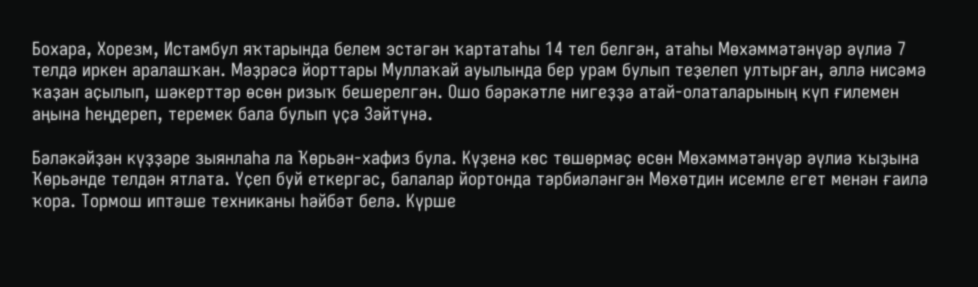Бохара, Хорезм, Истамбул яҡтарында белем эстәгән ҡартатаһы 14 тел белгән, атаһы Мөхәммәтәнүәр әүлиә 7 телдә иркен аралашҡан. Мәҙрәсә йорттары Муллаҡай ауылында бер урам булып теҙелеп ултырған, әллә нисәмә ҡаҙан аҫылып, шәкерттәр өсөн ризыҡ бешерелгән. Ошо бәрәкәтле нигеҙҙә атай-олаталарының күп ғилемен аңына һеңдереп, теремек бала булып үҫә Зәйтүнә.

Бәләкәйҙән күҙҙәре зыянлаһа ла Ҡөрьән-хафиз була. Күҙенә көс төшөрмәҫ өсөн Мөхәммәтәнүәр әүлиә ҡыҙына Ҡөрьәнде телдән ятлата. Үҫеп буй еткергәс, балалар йортонда тәрбиәләнгән Мөхөтдин исемле егет менән ғаилә ҡора. Тормош иптәше техниканы һәйбәт белә. Күрше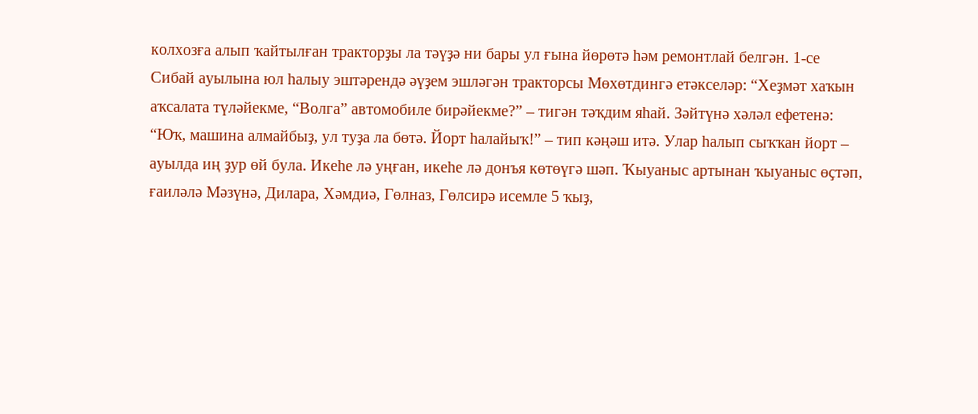колхозға алып ҡайтылған тракторҙы ла тәүҙә ни бары ул ғына йөрөтә һәм ремонтлай белгән. 1-се Сибай ауылына юл һалыу эштәрендә әүҙем эшләгән тракторсы Мөхөтдингә етәкселәр: “Хеҙмәт хаҡын аҡсалата түләйекме, “Волга” автомобиле бирәйекме?” – тигән тәҡдим яһай. Зәйтүнә хәләл ефетенә: “Юҡ, машина алмайбыҙ, ул туҙа ла бөтә. Йорт һалайыҡ!” – тип кәңәш итә. Улар һалып сыҡҡан йорт – ауылда иң ҙур өй була. Икеһе лә уңған, икеһе лә донъя көтөүгә шәп. Ҡыуаныс артынан ҡыуаныс өҫтәп, ғаиләлә Мәзүнә, Дилара, Хәмдиә, Гөлназ, Гөлсирә исемле 5 ҡыҙ,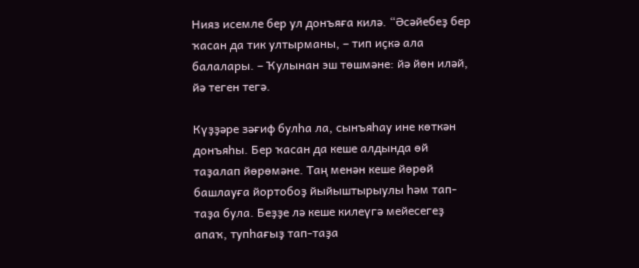Нияз исемле бер ул донъяға килә. “Әсәйебеҙ бер ҡасан да тик ултырманы, – тип иҫкә ала балалары. – Ҡулынан эш төшмәне: йә йөн иләй, йә теген тегә.

Күҙҙәре зәғиф булһа ла, сынъяһау ине көткән донъяһы. Бер ҡасан да кеше алдында өй таҙалап йөрөмәне. Таң менән кеше йөрөй башлауға йортобоҙ йыйыштырыулы һәм тап-таҙа була. Беҙҙе лә кеше килеүгә мейесегеҙ апаҡ, тупһағыҙ тап-таҙа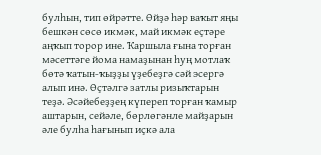булһын, тип өйрәтте. Өйҙә һәр ваҡыт яңы бешкән сөсө икмәк, май икмәк еҫтәре аңҡып торор ине. Ҡаршыла ғына торған мәсеттәге йома намаҙынан һуң мотлаҡ бөтә ҡатын-ҡыҙҙы үҙебеҙгә сәй эсергә алып инә. Өҫтәлгә затлы ризыҡтарын теҙә. Әсәйебеҙҙең күпереп торған ҡамыр аштарын, сейәле, бөрлөгәнле майҙарын әле булһа һағынып иҫкә ала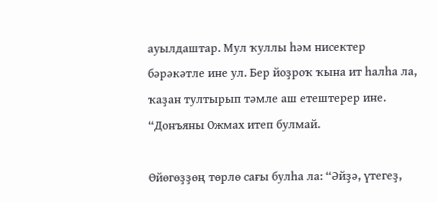ауылдаштар. Мул ҡуллы һәм нисектер бәрәкәтле ине ул. Бер йоҙроҡ ҡына ит һалһа ла, ҡаҙан тултырып тәмле аш етештерер ине. “Донъяны Ожмах итеп булмай.

Өйөгөҙҙөң төрлө сағы булһа ла: “Әйҙә, үтегеҙ,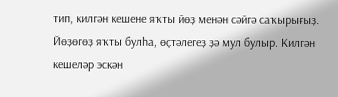тип, килгән кешене яҡты йөҙ менән сәйгә саҡырығыҙ. Йөҙөгөҙ яҡты булһа, өҫтәлегеҙ ҙә мул булыр. Килгән кешеләр эскән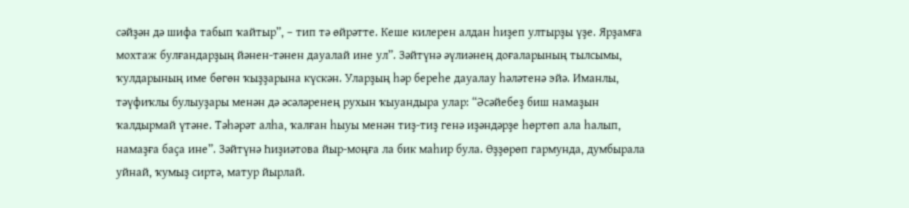сәйҙән дә шифа табып ҡайтыр”, – тип тә өйрәтте. Кеше килерен алдан һиҙеп ултырҙы үҙе. Ярҙамға мохтаж булғандарҙың йәнен-тәнен дауалай ине ул”. Зәйтүнә әүлиәнең доғаларының тылсымы, ҡулдарының име бөгөн ҡыҙҙарына күскән. Уларҙың һәр береһе дауалау һәләтенә эйә. Иманлы, тәүфиҡлы булыуҙары менән дә әсәләренең рухын ҡыуандыра улар: “Әсәйебеҙ биш намаҙын ҡалдырмай үтәне. Тәһәрәт алһа, ҡалған һыуы менән тиҙ-тиҙ генә иҙәндәрҙе һөртөп ала һалып, намаҙға баҫа ине”. Зәйтүнә Һиҙиәтова йыр-моңға ла бик маһир була. Өҙҙөрөп гармунда, думбырала уйнай, ҡумыҙ сиртә, матур йырлай.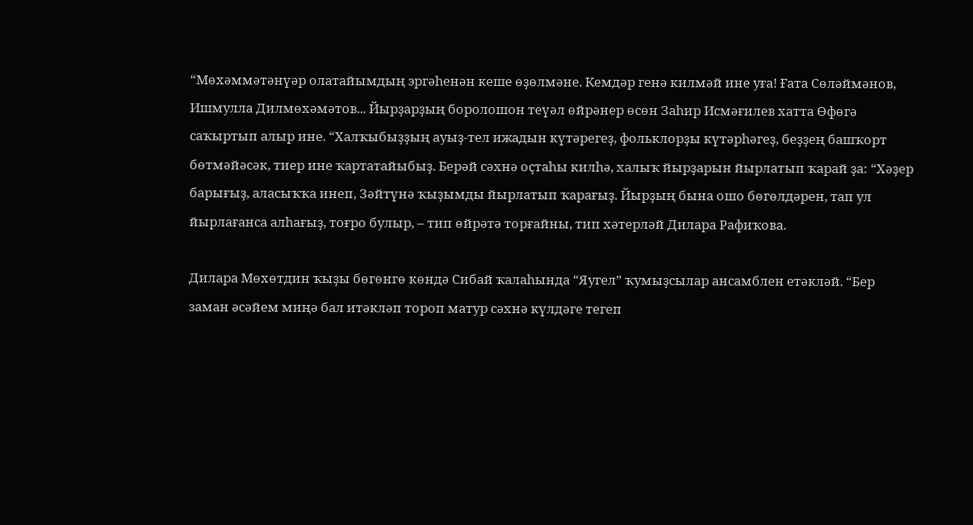“Мөхәммәтәнүәр олатайымдың эргәһенән кеше өҙөлмәне. Кемдәр генә килмәй ине уға! Ғата Сөләймәнов, Ишмулла Дилмөхәмәтов... Йырҙарҙың боролошон теүәл өйрәнер өсөн Заһир Исмәғилев хатта Өфөгә саҡыртып алыр ине. “Халҡыбыҙҙың ауыҙ-тел ижадын күтәрегеҙ, фольклорҙы күтәрһәгеҙ, беҙҙең башҡорт бөтмәйәсәк, тиер ине ҡартатайыбыҙ. Берәй сәхнә оҫтаһы килһә, халыҡ йырҙарын йырлатып ҡарай ҙа: “Хәҙер барығыҙ, аласыҡҡа инеп, Зәйтүнә ҡыҙымды йырлатып ҡарағыҙ. Йырҙың бына ошо бөгөлдәрен, тап ул йырлағанса алһағыҙ, тоғро булыр, – тип өйрәтә торғайны, тип хәтерләй Дилара Рафиҡова.

Дилара Мөхөтдин ҡыҙы бөгөнгө көндә Сибай ҡалаһында “Яугел” ҡумыҙсылар ансамблен етәкләй. “Бер заман әсәйем миңә бал итәкләп тороп матур сәхнә күлдәге тегеп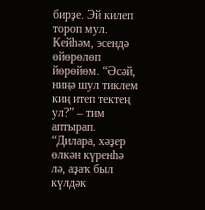бирҙе. Эй килеп тороп мул. Кейһәм, эсендә өйөрөлөп йөрөйөм. “Әсәй, ниңә шул тиклем киң итеп тектең ул?” – тим аптырап. “Дилара, хәҙер өлкән күренһә лә, аҙаҡ был күлдәк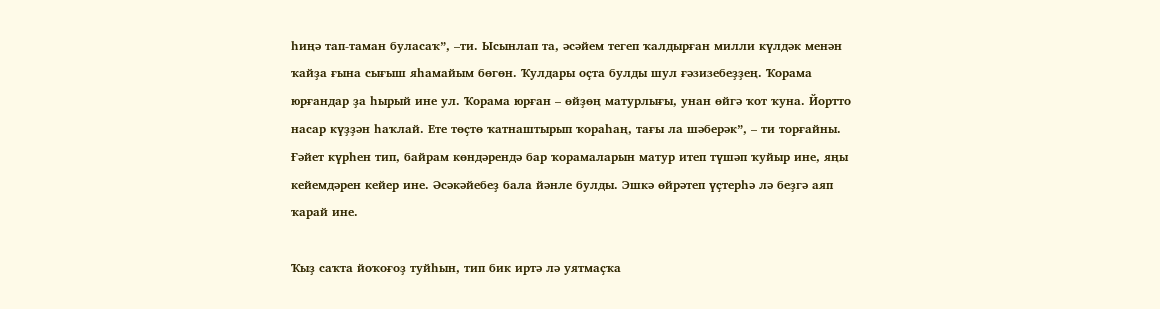һиңә тап-таман буласаҡ”, –ти. Ысынлап та, әсәйем тегеп ҡалдырған милли күлдәк менән ҡайҙа ғына сығыш яһамайым бөгөн. Ҡулдары оҫта булды шул ғәзизебеҙҙең. Ҡорама юрғандар ҙа һырый ине ул. Ҡорама юрған – өйҙөң матурлығы, унан өйгә ҡот ҡуна. Йортто насар күҙҙән һаҡлай. Ете төҫтө ҡатнаштырып ҡораһаң, тағы ла шәберәк”, – ти торғайны. Ғәйет күрһен тип, байрам көндәрендә бар ҡорамаларын матур итеп түшәп ҡуйыр ине, яңы кейемдәрен кейер ине. Әсәкәйебеҙ бала йәнле булды. Эшкә өйрәтеп үҫтерһә лә беҙгә аяп ҡарай ине.

Ҡыҙ саҡта йоҡоғоҙ туйһын, тип бик иртә лә уятмаҫҡа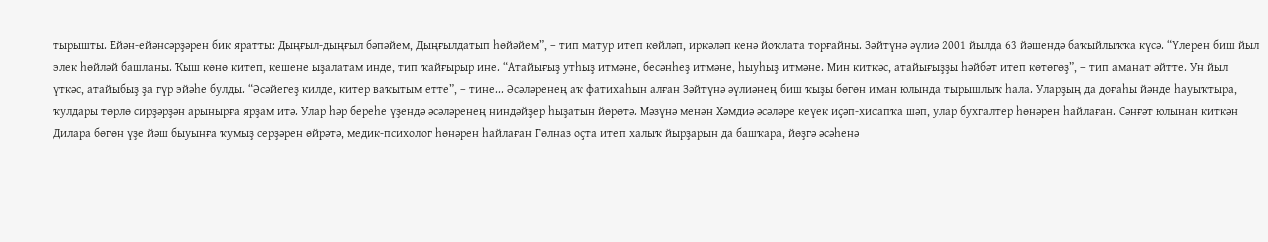тырышты. Ейән-ейәнсәрҙәрен бик яратты: Дыңғыл-дыңғыл бәпәйем, Дыңғылдатып һөйәйем”, – тип матур итеп көйләп, иркәләп кенә йоҡлата торғайны. Зәйтүнә әүлиә 2001 йылда 63 йәшендә баҡыйлыҡҡа күсә. “Үлерен биш йыл элек һөйләй башланы. Ҡыш көнө китеп, кешене ыҙалатам инде, тип ҡайғырыр ине. “Атайығыҙ утһыҙ итмәне, бесәнһеҙ итмәне, һыуһыҙ итмәне. Мин киткәс, атайығыҙҙы һәйбәт итеп көтөгөҙ”, – тип аманат әйтте. Ун йыл үткәс, атайыбыҙ ҙа гүр эйәһе булды. “Әсәйегеҙ килде, китер ваҡытым етте”, – тине... Әсәләренең аҡ фатихаһын алған Зәйтүнә әүлиәнең биш ҡыҙы бөгөн иман юлында тырышлыҡ һала. Уларҙың да доғаһы йәнде һауыҡтыра, ҡулдары төрлө сирҙәрҙән арынырға ярҙам итә. Улар һәр береһе үҙендә әсәләренең ниндәйҙер һыҙатын йөрөтә. Мәзүнә менән Хәмдиә әсәләре кеүек иҫәп-хисапҡа шәп, улар бухгалтер һөнәрен һайлаған. Сәнғәт юлынан киткән Дилара бөгөн үҙе йәш быуынға ҡумыҙ серҙәрен өйрәтә, медик-психолог һөнәрен һайлаған Гөлназ оҫта итеп халыҡ йырҙарын да башҡара, йөҙгә әсәһенә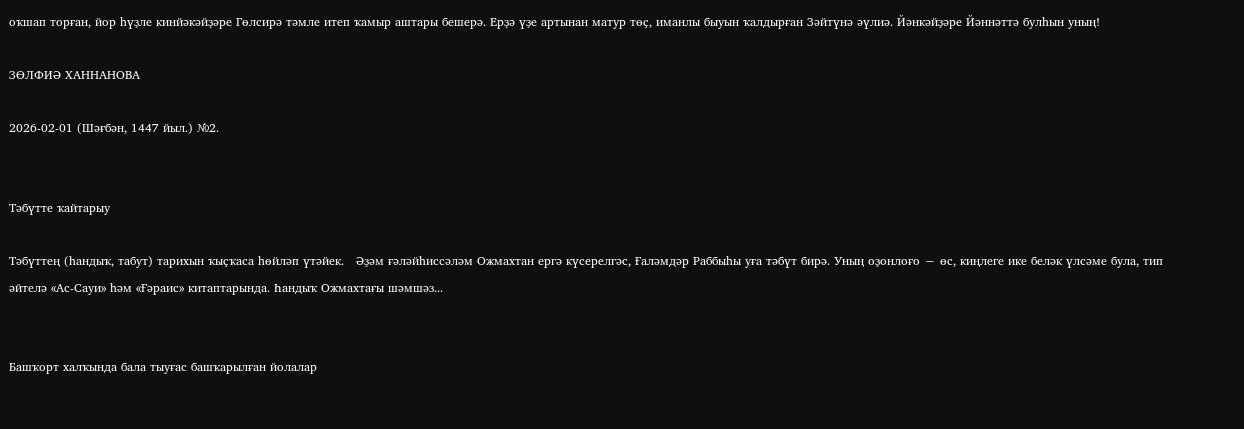оҡшап торған, йор һүҙле кинйәкәйҙәре Гөлсирә тәмле итеп ҡамыр аштары бешерә. Ерҙә үҙе артынан матур төҫ, иманлы быуын ҡалдырған Зәйтүнә әүлиә. Йәнкәйҙәре Йәннәттә булһын уның!

ЗӨЛФИӘ ХАННАНОВА

2026-02-01 (Шәғбән, 1447 йыл.) №2.


Тәбүтте ҡайтарыу

Тәбүттең (һандыҡ, табут) тарихын ҡыҫҡаса һөйләп үтәйек.   Әҙәм ғәләйһиссәләм Ожмахтан ергә күсерелгәс, Ғаләмдәр Раббыһы уға тәбүт бирә. Уның оҙонлоғо − өс, киңлеге ике беләк үлсәме була, тип әйтелә «Ас-Сауи» һәм «Ғәраис» китаптарында. Һандыҡ Ожмахтағы шәмшәз...


Башҡорт халҡында бала тыуғас башҡарылған йолалар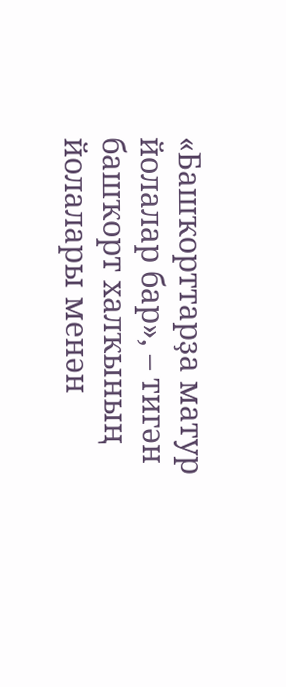«Башҡорттарҙа матур йолалар бар», – тигән башҡорт халҡының йолалары менән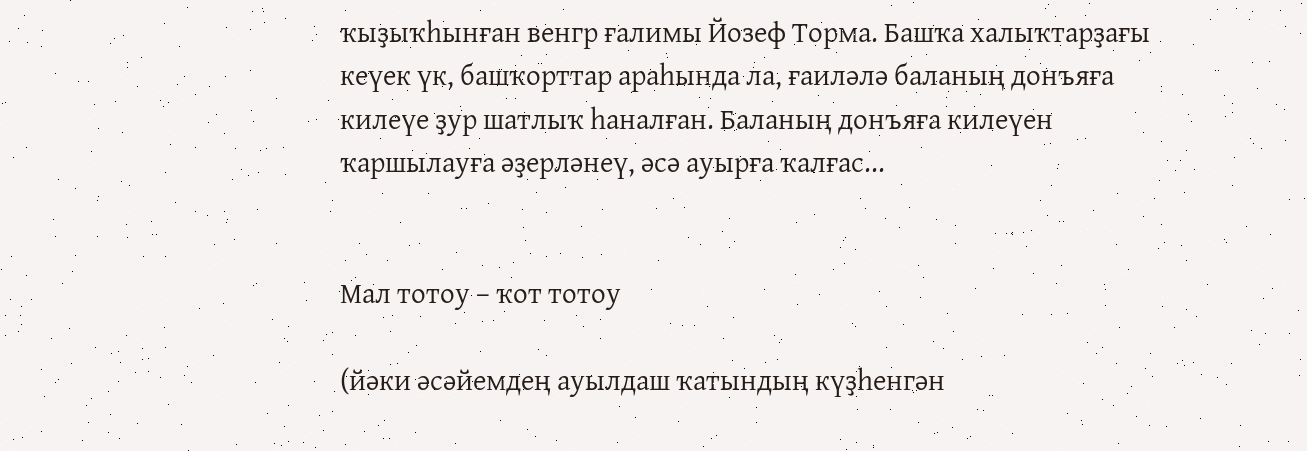ҡыҙыҡһынған венгр ғалимы Йозеф Торма. Башҡа халыҡтарҙағы кеүек үк, башҡорттар араһында ла, ғаиләлә баланың донъяға килеүе ҙур шатлыҡ һаналған. Баланың донъяға килеүен ҡаршылауға әҙерләнеү, әсә ауырға ҡалғас...


Мал тотоу – ҡот тотоу

(йәки әсәйемдең ауылдаш ҡатындың күҙһенгән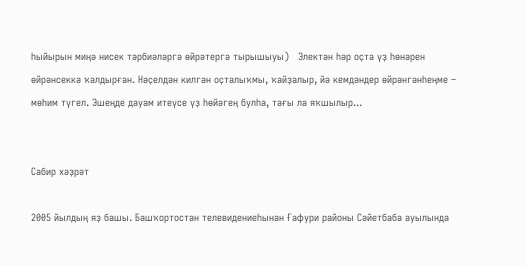һыйырын миңә нисек тәрбиәләргә өйрәтергә тырышыуы)   Электән һәр оҫта үҙ һөнәрен өйрәнсеккә ҡалдырған. Нәҫелдән килгән оҫталыҡмы, ҡайҙалыр, йә кемдәндер өйрәнгәнһеңме – мөһим түгел. Эшеңде дауам итеүсе үҙ һөйәгең булһа, тағы ла яҡшылыр...


Сабир хәҙрәт

2005 йылдың яҙ башы. Башҡортостан телевидениеһынан Ғафури районы Сәйетбаба ауылында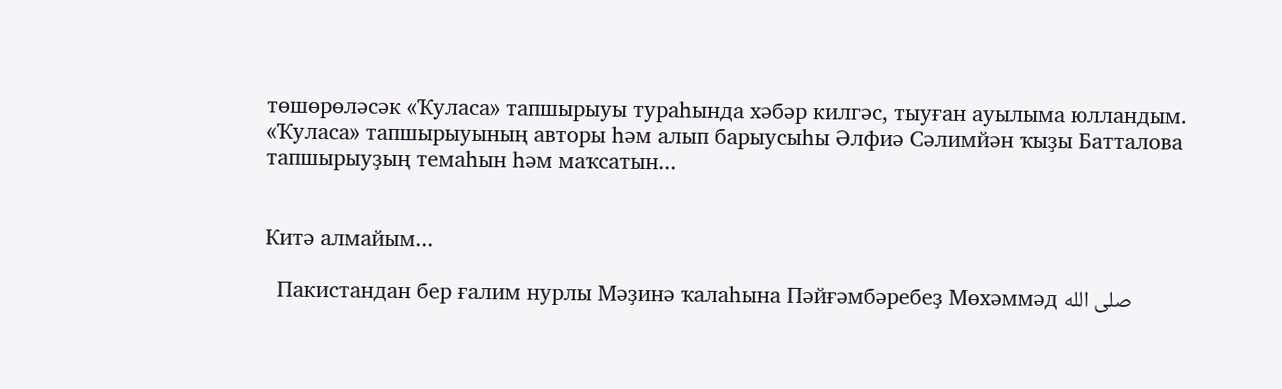төшөрөләсәк «Ҡуласа» тапшырыуы тураһында хәбәр килгәс, тыуған ауылыма юлландым. «Ҡуласа» тапшырыуының авторы һәм алып барыусыһы Әлфиә Сәлимйән ҡыҙы Батталова тапшырыуҙың темаһын һәм маҡсатын...


Китә алмайым...

  Пакистандан бер ғалим нурлы Мәҙинә ҡалаһына Пәйғәмбәребеҙ Мөхәммәд صلى الله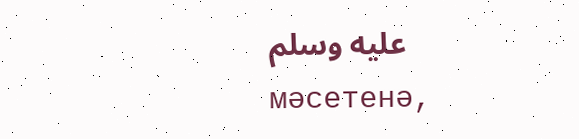عليه وسلم мәсетенә,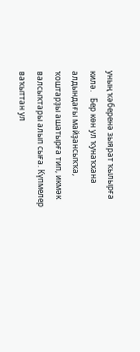уның ҡәберенә зыярат ҡылырға килә.   Бер көн ул ҡунаҡхана алдындағы майҙансыҡҡа, ҡоштарҙы ашатырға тип, икмәк валсыҡтары алып сыға. Күпмелер ваҡыттан ул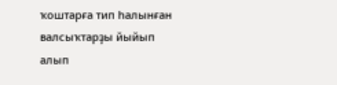ҡоштарға тип һалынған валсыҡтарҙы йыйып алып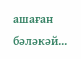ашаған бәләкәй...